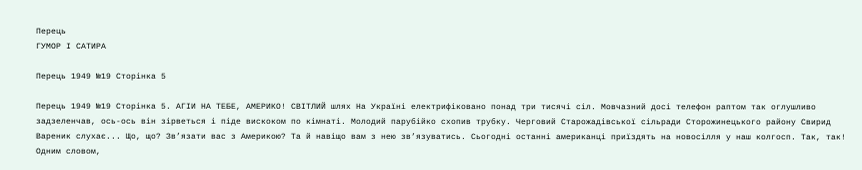Перець
ГУМОР І САТИРА

Перець 1949 №19 Сторінка 5

Перець 1949 №19 Сторінка 5. АГІИ НА ТЕБЕ, АМЕРИКО! СВІТЛИЙ шлях На Україні електрифіковано понад три тисячі сіл. Мовчазний досі телефон раптом так оглушливо задзеленчав, ось-ось він зірветься і піде вискоком по кімнаті. Молодий парубійко схопив трубку. Черговий Старожадівської сільради Сторожинецького району Свирид Вареник слухає... Що, що? Зв’язати вас з Америкою? Та й навіщо вам з нею зв’язуватись. Сьогодні останні американці приїздять на новосілля у наш колгосп. Так, так! Одним словом,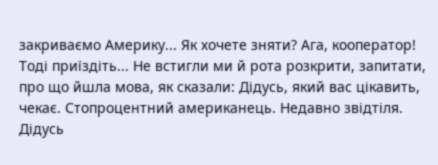закриваємо Америку... Як хочете зняти? Ага, кооператор! Тоді приїздіть... Не встигли ми й рота розкрити, запитати, про що йшла мова, як сказали: Дідусь, який вас цікавить, чекає. Стопроцентний американець. Недавно звідтіля. Дідусь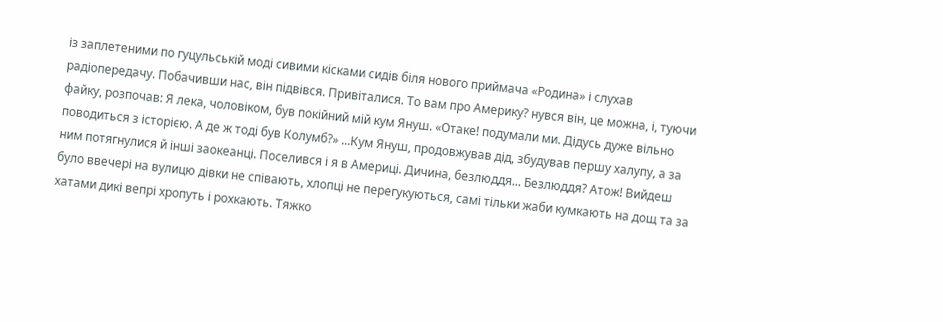із заплетеними по гуцульській моді сивими кісками сидів біля нового приймача «Родина» і слухав радіопередачу. Побачивши нас, він підвівся. Привіталися. То вам про Америку? нувся він, це можна, і, туючи файку, розпочав: Я лека, чоловіком, був покійний мій кум Януш. «Отаке! подумали ми. Дідусь дуже вільно поводиться з історією. А де ж тоді був Колумб?» ...Кум Януш, продовжував дід, збудував першу халупу, а за ним потягнулися й інші заокеанці. Поселився і я в Америці. Дичина, безлюддя... Безлюддя? Атож! Вийдеш було ввечері на вулицю дівки не співають, хлопці не перегукуються, самі тільки жаби кумкають на дощ та за хатами дикі вепрі хропуть і рохкають. Тяжко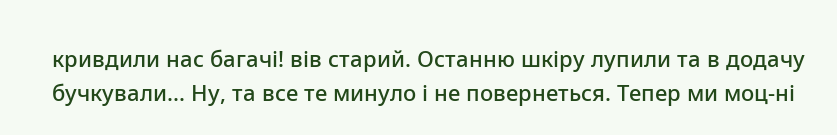кривдили нас багачі! вів старий. Останню шкіру лупили та в додачу бучкували... Ну, та все те минуло і не повернеться. Тепер ми моц-ні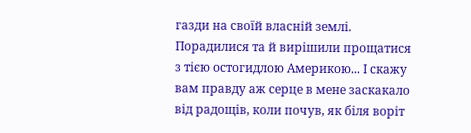газди на своїй власній землі. Порадилися та й вирішили прощатися з тією остогидлою Америкою... І скажу вам правду аж серце в мене заскакало від радощів, коли почув, як біля воріт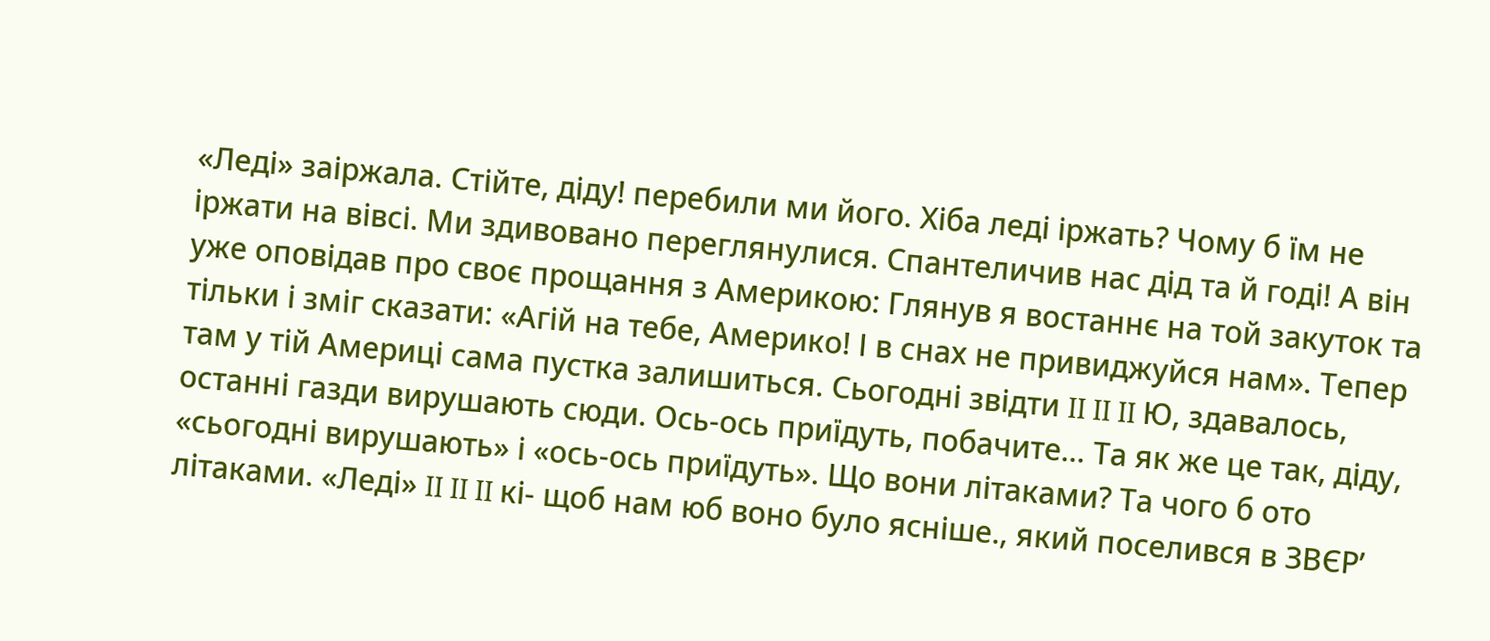«Леді» заіржала. Стійте, діду! перебили ми його. Хіба леді іржать? Чому б їм не іржати на вівсі. Ми здивовано переглянулися. Спантеличив нас дід та й годі! А він уже оповідав про своє прощання з Америкою: Глянув я востаннє на той закуток та тільки і зміг сказати: «Агій на тебе, Америко! І в снах не привиджуйся нам». Тепер там у тій Америці сама пустка залишиться. Сьогодні звідти II II II Ю, здавалось, останні газди вирушають сюди. Ось-ось приїдуть, побачите... Та як же це так, діду, «сьогодні вирушають» і «ось-ось приїдуть». Що вони літаками? Та чого б ото літаками. «Леді» II II II кі- щоб нам юб воно було ясніше., який поселився в ЗВЄР’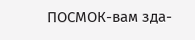ПОСМОК-вам зда-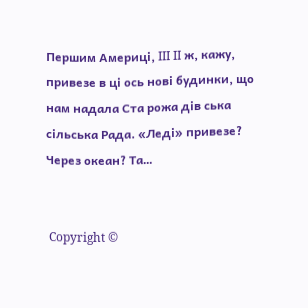Першим Америці, III II ж, кажу, привезе в ці ось нові будинки, що нам надала Ста рожа дів ська сільська Рада. «Леді» привезе? Через океан? Та…


 Copyright ©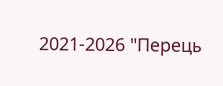2021-2026 "Перець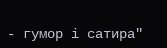- гумор і сатира"